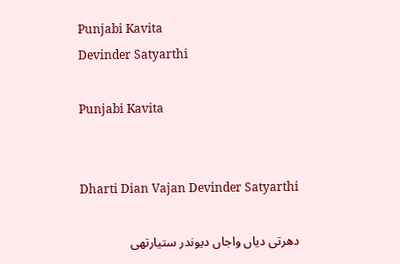Punjabi Kavita
Devinder Satyarthi

Punjabi Kavita


Dharti Dian Vajan Devinder Satyarthi

دھرتی دیاں واجاں دیوندر ستیارتھی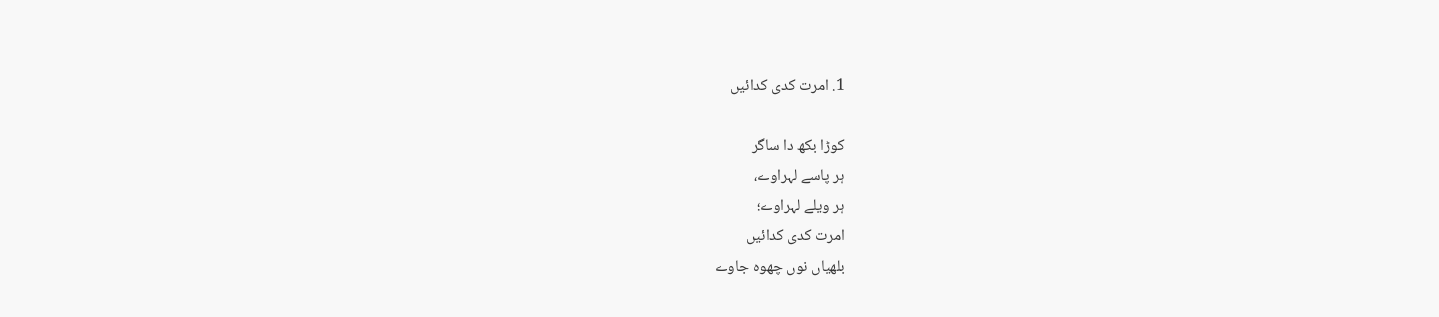1. امرت کدی کدائیں

کوڑا بکھ دا ساگر
ہر پاسے لہراوے،
ہر ویلے لہراوے؛
امرت کدی کدائیں
بلھیاں نوں چھوہ جاوے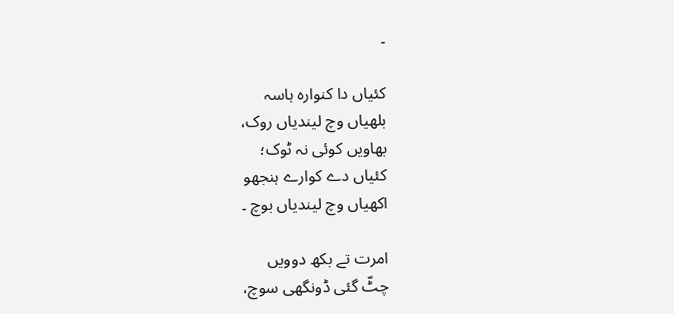۔

کئیاں دا کنوارہ ہاسہ
بلھیاں وچ لیندیاں روک،
بھاویں کوئی نہ ٹوک؛
کئیاں دے کوارے ہنجھو
اکھیاں وچ لیندیاں بوچ ۔

امرت تے بکھ دوویں
چٹّ گئی ڈونگھی سوچ،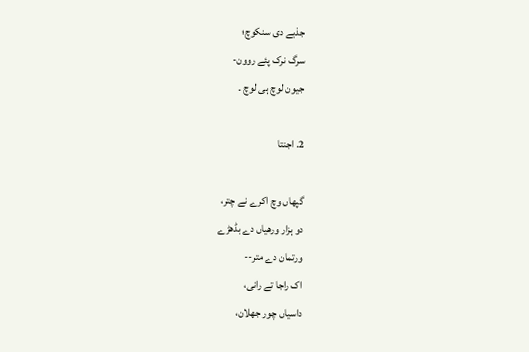جذبے دی سنکوچ؛
سرگ نرک پئے روون-
جیون لوچ ہی لوچ ۔

2. اجنتا

گپھاں وچ اکرے نے چتر،
دو ہزار ورھیاں دے بڈھڑے
ورتمان دے متر--
اک راجا تے رانی،
داسیاں چور جھلان،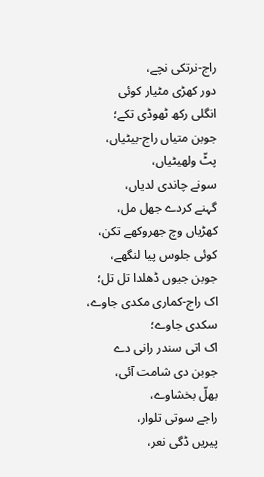راج-نرتکی نچے،
دور کھڑی مٹیار کوئی
انگلی رکھ ٹھوڈی تکے؛
جوبن متیاں راج-بیٹیاں،
پٹّ ولھیٹیاں،
سونے چاندی لدیاں،
گہنے کردے جھل مل،
کھڑیاں وچ جھروکھے تکن،
کوئی جلوس پیا لنگھے،
جوبن جیوں ڈھلدا تل تل؛
اک راج-کماری مکدی جاوے،
سکدی جاوے؛
اک اتی سندر رانی دے
جوبن دی شامت آئی،
بھلّ بخشاوے،
راجے سوتی تلوار،
پیریں ڈگی نعر،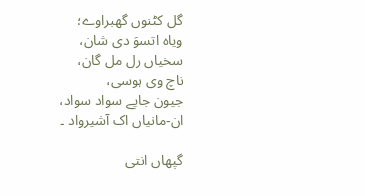گل کٹنوں گھبراوے؛
ویاہ اتسوَ دی شان،
سخیاں رل مل گان،
ناچ وی ہوسی،
جیون جاپے سواد سواد،
ان-مانیاں اک آشیرواد ۔

گپھاں انتی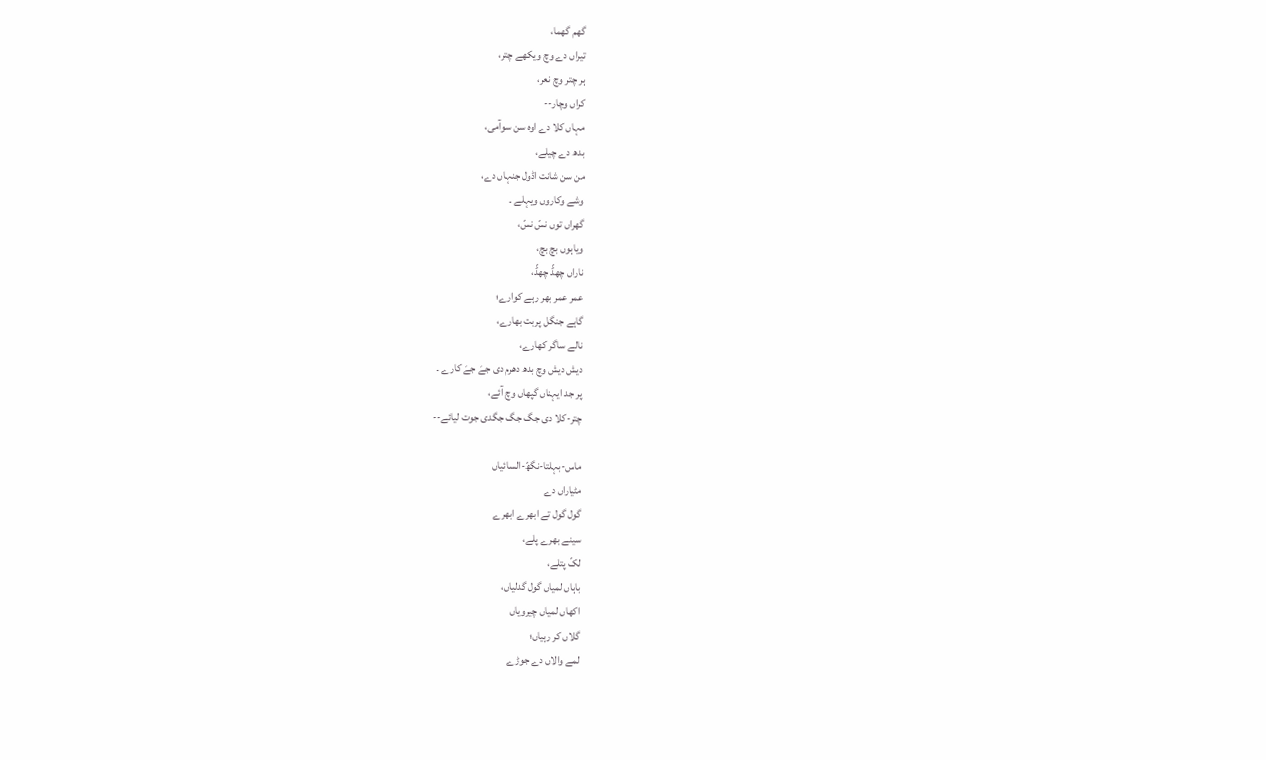گھم گھما،
تیراں دے وچ ویکھے چتر،
ہر چتر وچ نعر،
کراں وچار--
مہاں کلا دے اوہ سن سوآمی،
بدھ دے چیلے،
من سن شانت اڈول جنہاں دے،
وشے وکاروں ویہلے ۔
گھراں توں نسّ نسّ،
ویاہوں بچ بچ،
ناراں چھڈّ چھڈّ،
عمر عمر بھر رہے کوارے؛
گاہے جنگل پربت بھارے،
نالے ساگر کھارے،
دیش دیش وچ بدھ دھرم دی جےَ جےَ کارے ۔
پر جد ایہناں گپھاں وچ آئے،
چتر-کلا دی جگ جگ جگدی جوت لیائے--

ماس-بہلتا-نگھّ-السائیاں
مٹیاراں دے
گول گول تے ابھرے ابھرے
سینے بھرے پلے،
لکّ پتلے،
باہاں لمیاں گول گدلیاں،
اکھاں لمیاں چیرویاں
گلاں کر رہیاں؛
لمے والاں دے جوڑے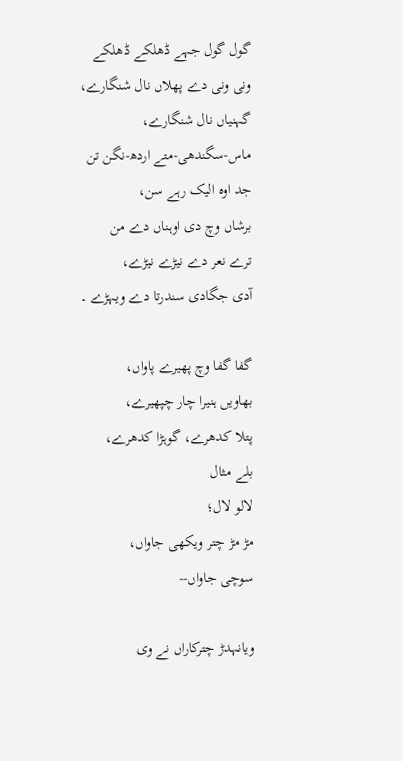گول گول جہے ڈھلکے ڈھلکے
ونی ونی دے پھلاں نال شنگارے،
گہنیاں نال شنگارے،
ماس-سگندھی-متے اردھ-نگن تن
جد اوہ الیک رہے سن،
برشاں وچ دی اوہناں دے من
ترے نعر دے نیڑے نیڑے،
آدی جگادی سندرتا دے ویہڑے ۔

گفا گفا وچ پھیرے پاواں،
بھاویں ہنیرا چار چپھیرے،
پتلا کدھرے، گوہڑا کدھرے،
بلے مثال
لالو لال؛
مڑ مڑ چتر ویکھی جاواں،
سوچی جاواں--

ویانہدڑ چترکاراں نے وی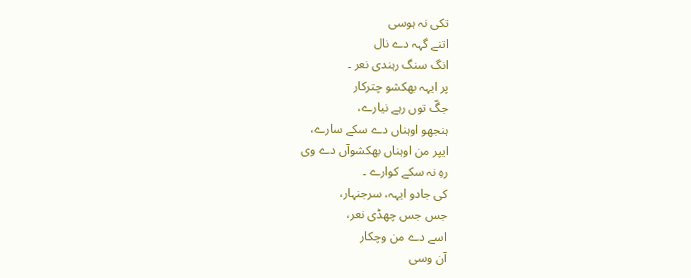تکی نہ ہوسی
اتنے گہہ دے نال
انگ سنگ رہندی نعر ۔
پر ایہہ بھکشو چترکار
جگّ توں رہے نیارے،
ہنجھو اوہناں دے سکے سارے،
ایپر من اوہناں بھکشوآں دے وی
رہِ نہ سکے کوارے ۔
کی جادو ایہہ، سرجنہار،
جس جس چھڈی نعر،
اسے دے من وچکار
آن وسی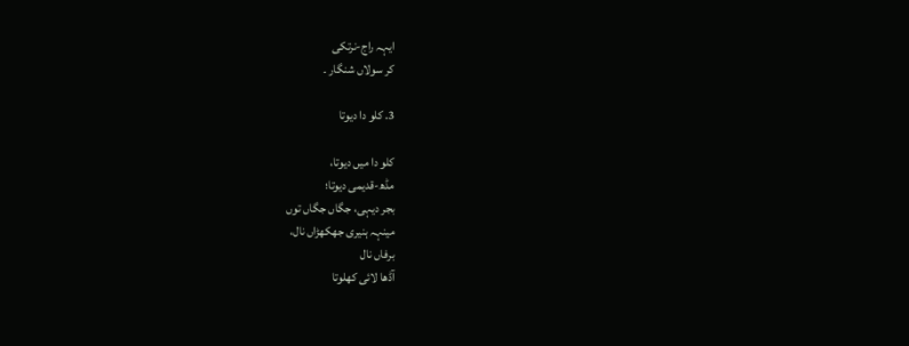ایہہ راج-نرتکی
کر سولاں شنگار ۔

3. کلو دا دیوتا

کلو دا میں دیوتا،
مڈھ-قدیمی دیوتا؛
بجر دیہی، جگاں جگاں توں
مینہہ ہنیری جھکھڑاں نال،
برفاں نال
آڈھا لائی کھلوتا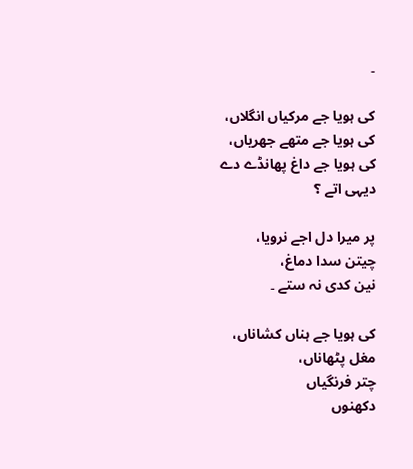۔

کی ہویا جے مرکیاں انگلاں،
کی ہویا جے متھے جھریاں،
کی ہویا جے داغ پھانڈے دے
دیہی اتے ؟

پر میرا دل اجے نرویا،
چیتن سدا دماغ،
نین کدی نہ ستے ۔

کی ہویا جے ہناں کشاناں،
مغل پٹھاناں،
چتر فرنگیاں
دکھنوں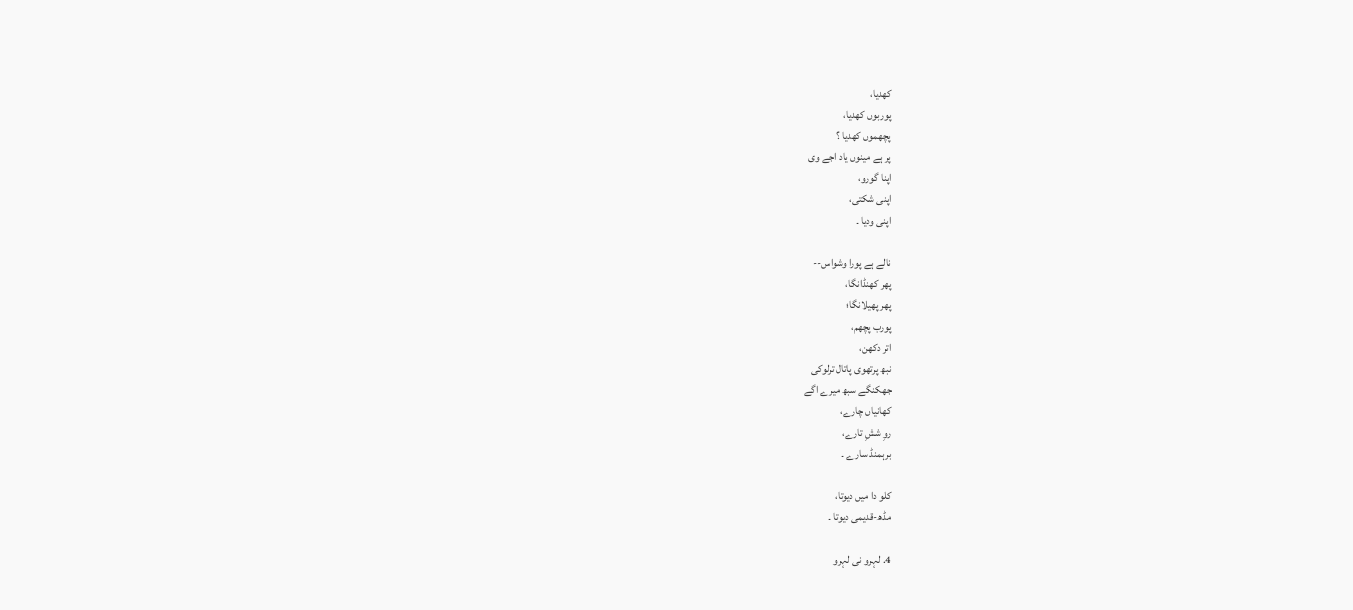کھدیا،
پوربوں کھدیا،
پچھموں کھدیا ؟
پر ہے مینوں یاد اجے وی
اپنا گورو،
اپنی شکتی،
اپنی ودیا ۔

نالے ہے پورا وشواس--
پھر کھنڈانگا،
پھر پھیلانگا؛
پورب پچھم،
اتر دکھن،
نبھ پرتھوی پاتال ترلوکی
جھکنگے سبھ میرے اگے
کھانیاں چارے،
روِ ششِ تارے،
برہمنڈ سارے ۔

کلو دا میں دیوتا،
مڈھ-قدیمی دیوتا ۔

4. لہرو نی لہرو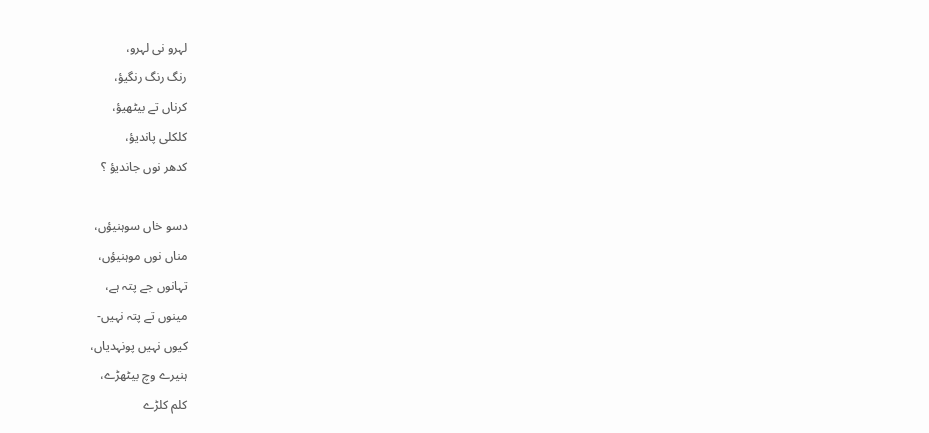لہرو نی لہرو،
رنگ رنگ رنگیؤ،
کرناں تے بیٹھیؤ،
کلکلی پاندیؤ،
کدھر نوں جاندیؤ ؟

دسو خاں سوہنیؤں،
مناں نوں موہنیؤں،
تہانوں جے پتہ ہے،
مینوں تے پتہ نہیں-
کیوں نہیں پونہدیاں،
ہنیرے وچ بیٹھڑے،
کلم کلڑے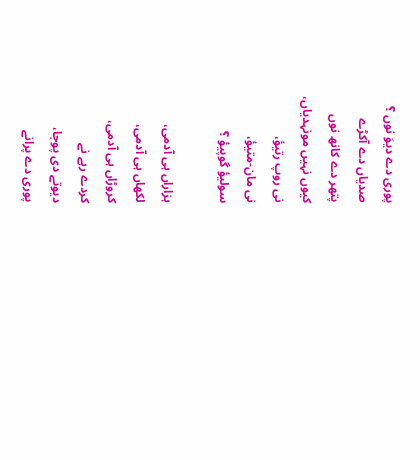پوری دے دیوَ نوں ؟
صدیاں دے آکڑے
پتھر دے کانھ نوں
کیوں نہیں مونہدیاں،
نی روپ رتیؤ،
نی مان-متیؤ،
سولیؤ گوپیؤ ؟

ہزاراں ہی آدمی،
لکھاں ہی آدمی،
کروڑاں ہی آدمی،
کردے رہے نے
دیوتے دی پوجا،
پوری دے پرانے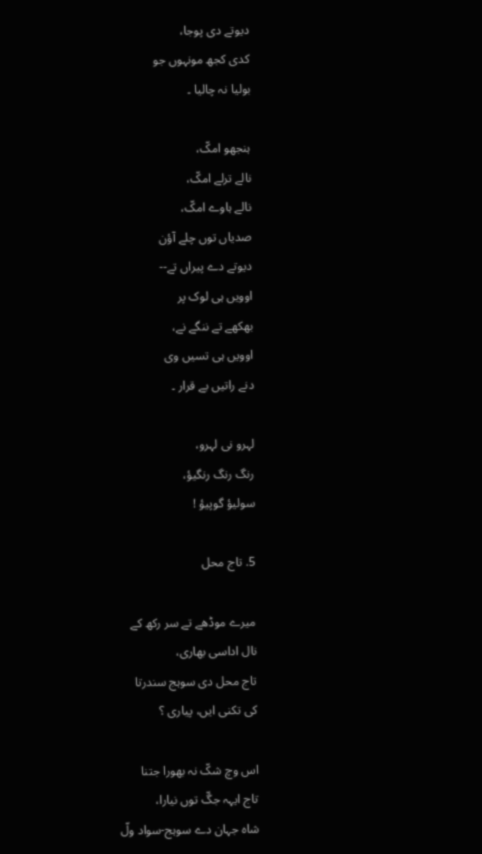دیوتے دی پوجا،
کدی کجھ مونہوں جو
بولیا نہ چالیا ۔

ہنجھو امکّ،
نالے ترلے امکّ،
نالے ہاوے امکّ،
صدیاں توں چلے آؤن
دیوتے دے پیراں تے--
اوویں ہی لوک پر
بھکھے تے ننگے نے،
اوویں ہی تسیں وی
دنے راتیں بے قرار ۔

لہرو نی لہرو،
رنگ رنگ رنگیؤ،
سولیؤ گوپیؤ !

5. تاج محل

میرے موڈھے تے سر رکھ کے
نال اداسی بھاری،
تاج محل دی سوہج سندرتا
کی تکنی ایں، پیاری ؟

اس وچ شکّ نہ بھورا جتنا
تاج ایہہ جگّ توں نیارا،
شاہ جہان دے سوہج-سواد ولّ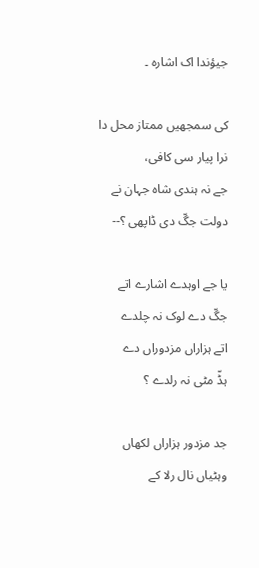جیؤندا اک اشارہ ۔

کی سمجھیں ممتاز محل دا
نرا پیار سی کافی،
جے نہ ہندی شاہ جہان نے
دولت جگّ دی ڈاپھی ؟--

یا جے اوہدے اشارے اتے
جگّ دے لوک نہ چلدے
اتے ہزاراں مزدوراں دے
ہڈّ مٹی نہ رلدے ؟

جد مزدور ہزاراں لکھاں
وہٹیاں نال رلا کے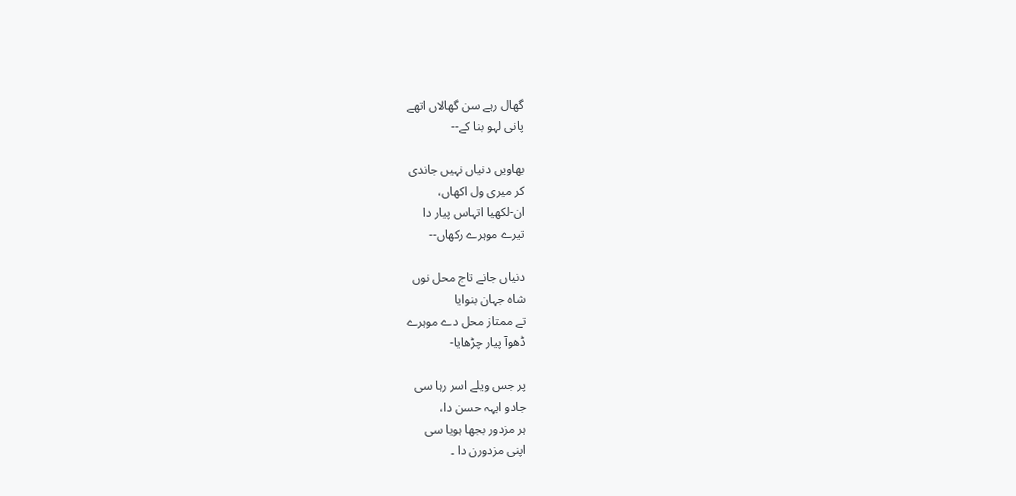گھال رہے سن گھالاں اتھے
پانی لہو بنا کے--

بھاویں دنیاں نہیں جاندی
کر میری ول اکھاں،
ان-لکھیا اتہاس پیار دا
تیرے موہرے رکھاں--

دنیاں جانے تاج محل نوں
شاہ جہان بنوایا
تے ممتاز محل دے موہرے
ڈھوآ پیار چڑھایا-

پر جس ویلے اسر رہا سی
جادو ایہہ حسن دا،
ہر مزدور بجھا ہویا سی
اپنی مزدورن دا ۔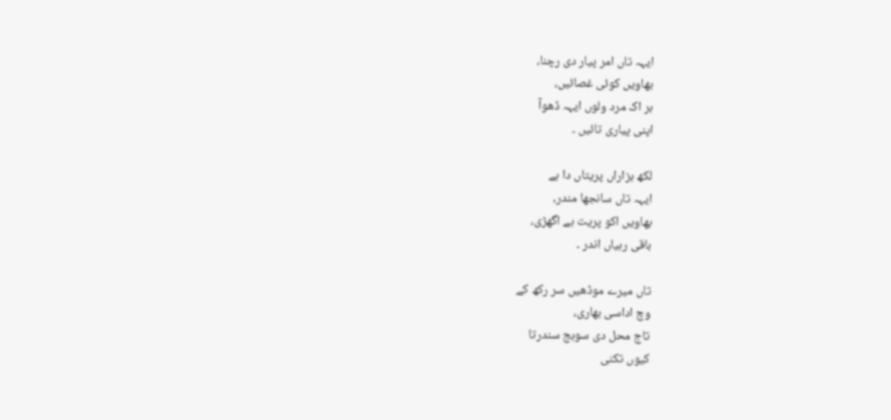ایہہ تاں امر پیار دی رچنا،
بھاویں کوئی غصائیں،
ہر اک مرد ولوں ایہہ ڈھوآ
اپنی پیاری تائیں ۔

لکھ ہزاراں پریتاں دا ہے
ایہہ تاں سانجھا مندر،
بھاویں اکو پریت ہے اگھڑی،
باقی رہیاں اندر ۔

تاں میرے موڈھیں سر رکھ کے
وچ اداسی بھاری،
تاج محل دی سوہج سندرتا
کیوں تکنی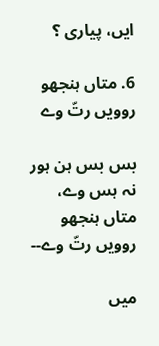ایں، پیاری ؟

6. متاں ہنجھو روویں رتّ وے

بس بس ہن ہور نہ ہس وے،
متاں ہنجھو روویں رتّ وے--

میں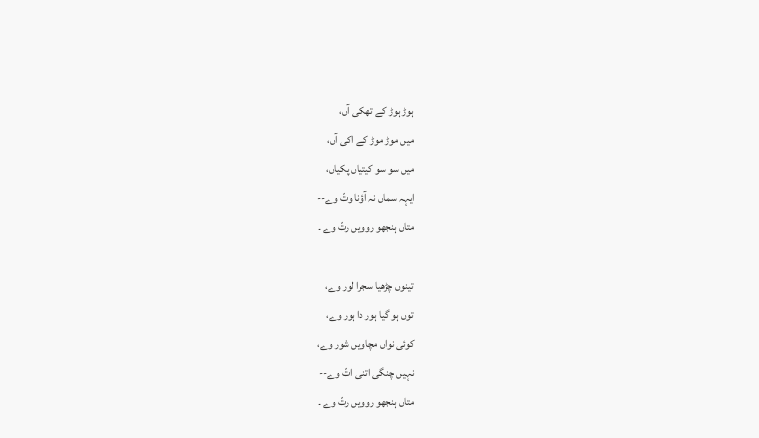ہوڑ ہوڑ کے تھکی آں،
میں موڑ موڑ کے اکی آں،
میں سو سو کیتیاں پکیاں،
ایہہ سماں نہ آؤنا وتّ وے--
متاں ہنجھو روویں رتّ وے ۔

تینوں چڑھیا سجرا لور وے،
توں ہو گیا ہور دا ہور وے،
کوئی نواں مچاویں شور وے،
نہیں چنگی اتنی اتّ وے--
متاں ہنجھو روویں رتّ وے ۔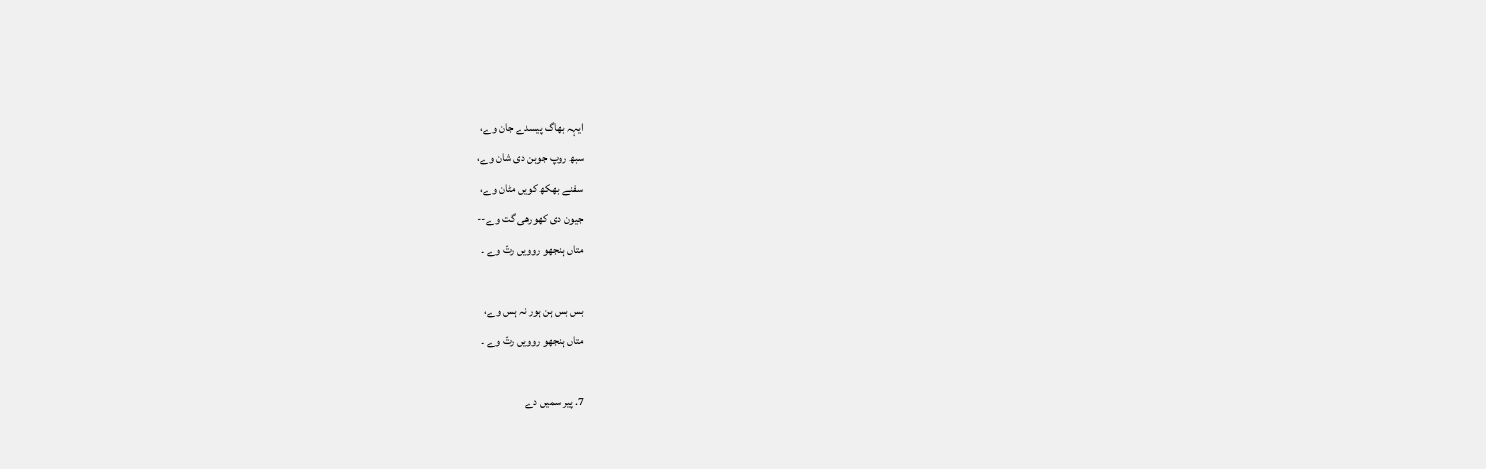ایہہ بھاگ پیسدے جان وے،
سبھ روپ جوبن دی شان وے،
سفنے بھکھ کویں مٹان وے،
جیون دی کھورھی گت وے--
متاں ہنجھو روویں رتّ وے ۔

بس بس ہن ہور نہ ہس وے،
متاں ہنجھو روویں رتّ وے ۔

7. پیر سمیں دے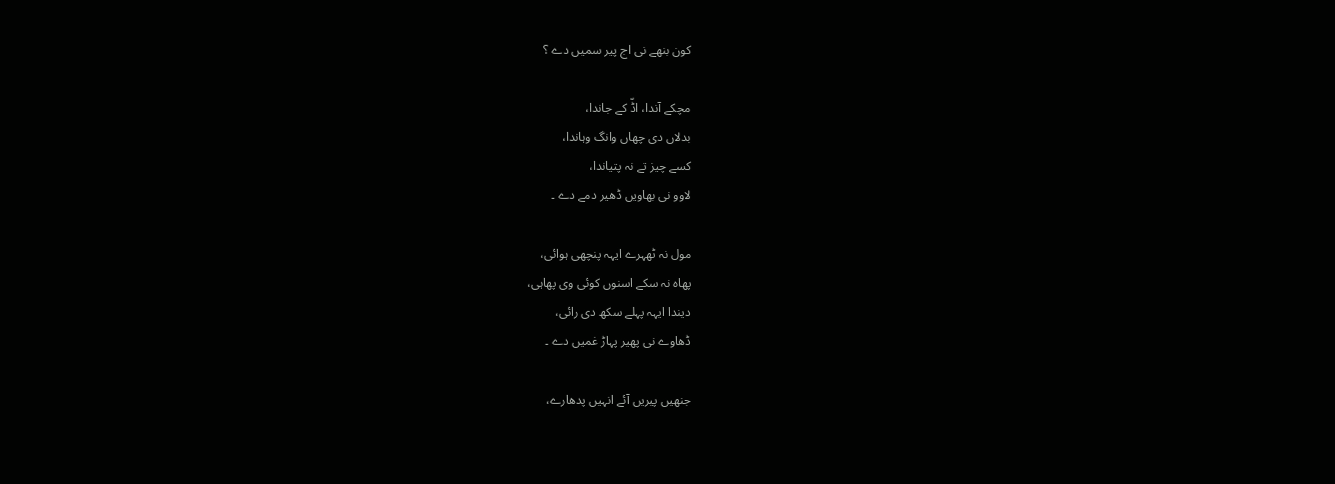کون بنھے نی اج پیر سمیں دے ؟

مچکے آندا، اڈّ کے جاندا،
بدلاں دی چھاں وانگ وہاندا،
کسے چیز تے نہ پتیاندا،
لاوو نی بھاویں ڈھیر دمے دے ۔

مول نہ ٹھہرے ایہہ پنچھی ہوائی،
پھاہ نہ سکے اسنوں کوئی وی پھاہی،
دیندا ایہہ پہلے سکھ دی رائی،
ڈھاوے نی پھیر پہاڑ غمیں دے ۔

جنھیں پیریں آئے انہیں پدھارے،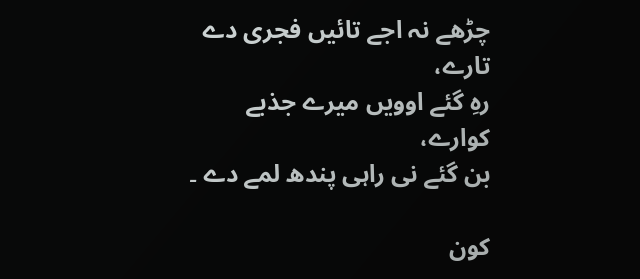چڑھے نہ اجے تائیں فجری دے تارے،
رہِ گئے اوویں میرے جذبے کوارے،
بن گئے نی راہی پندھ لمے دے ۔

کون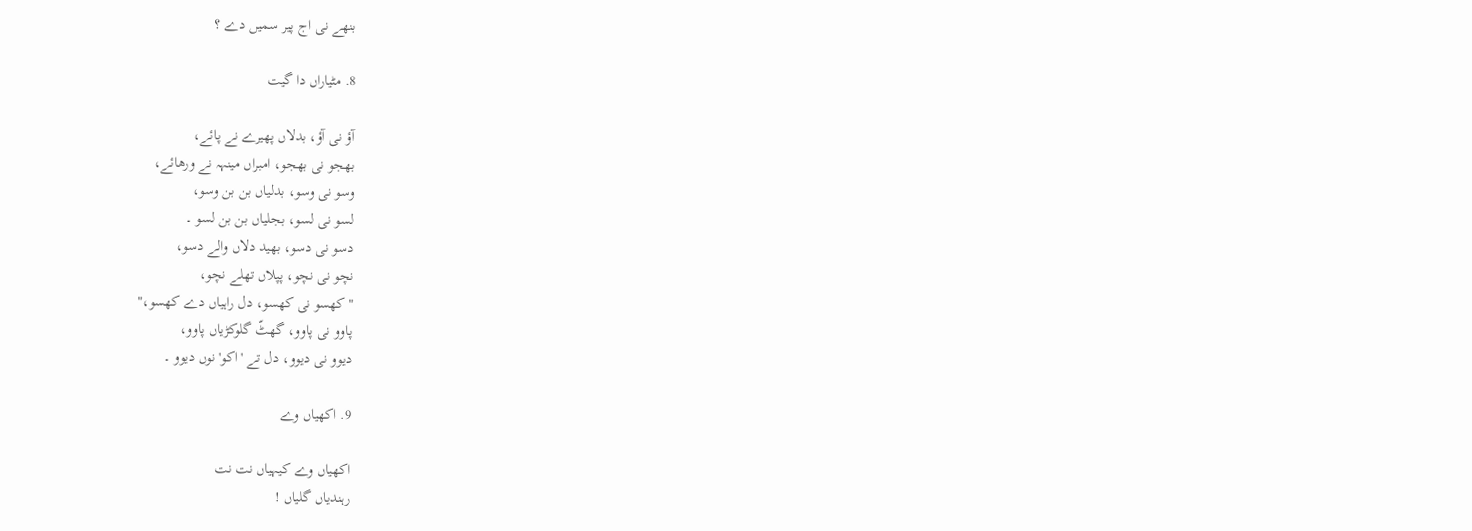بنھے نی اج پیر سمیں دے ؟

8. مٹیاراں دا گیت

آؤ نی آؤ، بدلاں پھیرے نے پائے،
بھجو نی بھجو، امبراں مینہہ نے ورھائے،
وسو نی وسو، بدلیاں بن بن وسو،
لسو نی لسو، بجلیاں بن بن لسو ۔
دسو نی دسو، بھید دلاں والے دسو،
نچو نی نچو، پپلاں تھلے نچو،
"کھسو نی کھسو، دل راہیاں دے کھسو،"
پاوو نی پاوو، گھٹّ گلوکڑیاں پاوو،
دیوو نی دیوو، دل تے 'اکو' نوں دیوو ۔

9. اکھیاں وے

اکھیاں وے کیہیاں نت نت
رہندیاں گلیاں !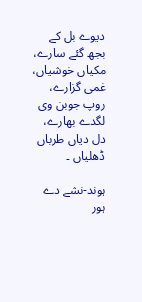دیوے بل کے بجھ گئے سارے،
مکیاں خوشیاں، غمی گزارے،
روپ جوبن وی لگدے بھارے،
دل دیاں طرباں ڈھلیاں ۔

ہوند-نشے دے ہور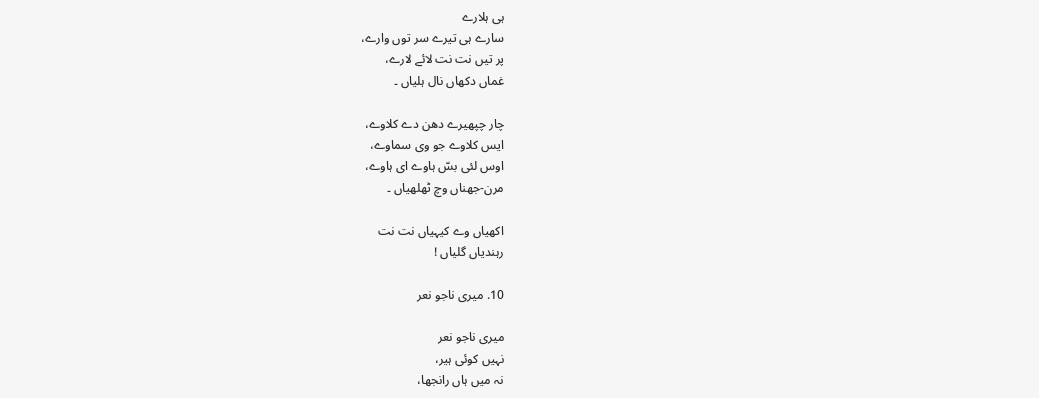ہی ہلارے
سارے ہی تیرے سر توں وارے،
پر تیں نت نت لائے لارے،
غماں دکھاں نال ہلیاں ۔

چار چپھیرے دھن دے کلاوے،
ایس کلاوے جو وی سماوے،
اوس لئی بسّ ہاوے ای ہاوے،
مرن-جھناں وچ ٹھلھیاں ۔

اکھیاں وے کیہیاں نت نت
رہندیاں گلیاں !

10. میری ناجو نعر

میری ناجو نعر
نہیں کوئی ہیر،
نہ میں ہاں رانجھا،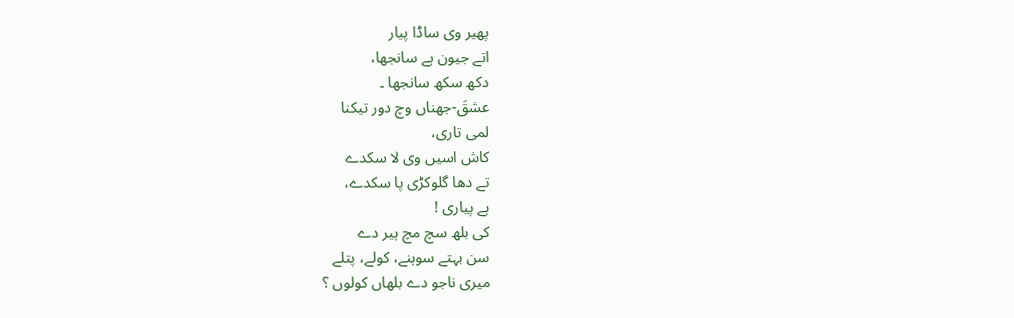پھیر وی ساڈا پیار
اتے جیون ہے سانجھا،
دکھ سکھ سانجھا ۔
عشقَ-جھناں وچ دور تیکنا
لمی تاری،
کاش اسیں وی لا سکدے
تے دھا گلوکڑی پا سکدے،
ہے پیاری !
کی بلھ سچ مچ ہیر دے
سن بہتے سوہنے، کولے، پتلے
میری ناجو دے بلھاں کولوں ؟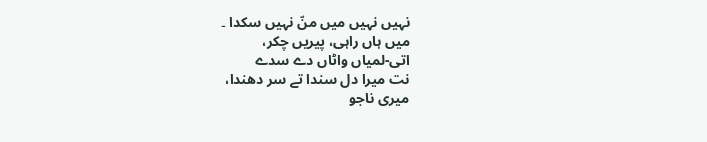نہیں نہیں میں منّ نہیں سکدا ۔
میں ہاں راہی، پیریں چکر،
اتی-لمیاں واٹاں دے سدے
نت میرا دل سندا تے سر دھندا،
میری ناجو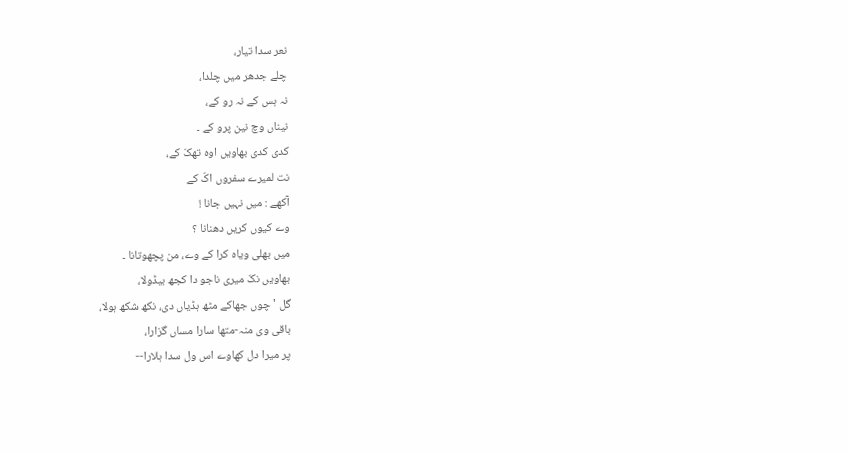نعر سدا تیار،
چلے جدھر میں چلدا،
نہ ہس کے نہ رو کے،
نیناں وچ نین پرو کے ۔
کدی کدی بھاویں اوہ تھکّ کے،
نت لمیرے سفروں اکّ کے
آکھے : میں نہیں جانا !
وے کیوں کریں دھنانا ؟
میں بھلی ویاہ کرا کے وے، من پچھوتانا ۔
بھاویں نکّ میری ناجو دا کجھ بیڈولا،
گل 'چوں جھاکے مٹھ ہڈیاں دی، نکھ شکھ ہولا،
باقی وی منہ-متھا سارا مساں گزارا،
پر میرا دل کھاوے اس ول سدا ہلارا--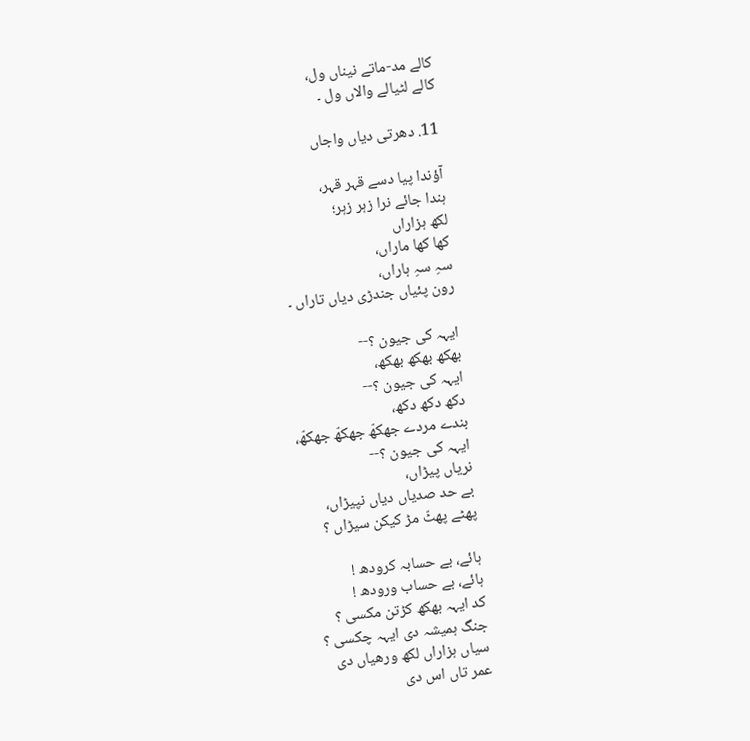کالے مد-ماتے نیناں ول،
کالے لٹیالے والاں ول ۔

11. دھرتی دیاں واجاں

آؤندا پیا دسے قہر قہر،
ہندا جائے نرا زہر زہر؛
لکھ ہزاراں
کھا کھا ماراں،
سہِ سہِ ہاراں،
رون پئیاں جندڑی دیاں تاراں ۔

ایہہ کی جیون ؟--
بھکھ بھکھ بھکھ،
ایہہ کی جیون ؟--
دکھ دکھ دکھ،
بندے مردے جھکھّ جھکھّ جھکھّ،
ایہہ کی جیون ؟--
نریاں پیڑاں،
بے حد صدیاں دیاں نپیڑاں،
پھٹے پھٹّ مڑ کیکن سیڑاں ؟

ہائے، بے حسابہ کرودھ !
ہائے، بے حساب ورودھ !
کد ایہہ بھکھ کڑتن مکسی ؟
جنگ ہمیشہ دی ایہہ چکسی ؟
سیاں ہزاراں لکھ ورھیاں دی
عمر تاں اس دی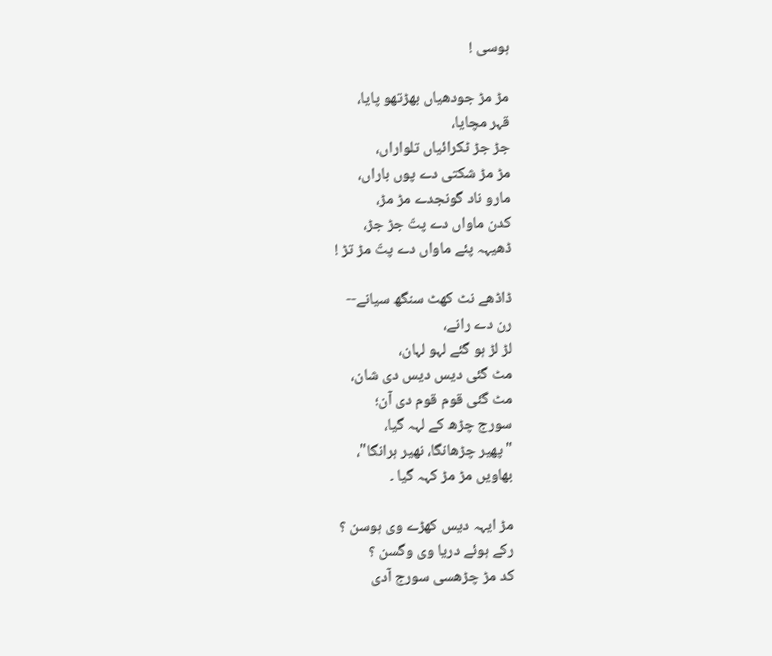ہوسی !

مڑ مڑ جودھیاں بھڑتھو پایا،
قہر مچایا،
جڑ جڑ ٹکرائیاں تلواراں،
مڑ مڑ شکتی دے پوں باراں،
مارو ناد گونجدے مڑ مڑ،
کدن ماواں دے پتّ جڑ جڑ،
ڈھیہہ پئے ماواں دے پتّ مڑ تڑ !

ڈاڈھے نٹ کھٹ سنگھ سیانے--
رن دے رانے،
لڑ لڑ ہو گئے لہو لہان،
مٹ گئی دیس دیس دی شان،
مٹ گئی قوم قوم دی آن؛
سورج چڑھ کے لہہ گیا،
"پھیر چڑھانگا، نھیر ہرانگا"،
بھاویں مڑ مڑ کہہ گیا ۔

مڑ ایہہ دیس کھڑے وی ہوسن ؟
رکے ہوئے دریا وی وگسن ؟
کد مڑ چڑھسی سورج آدی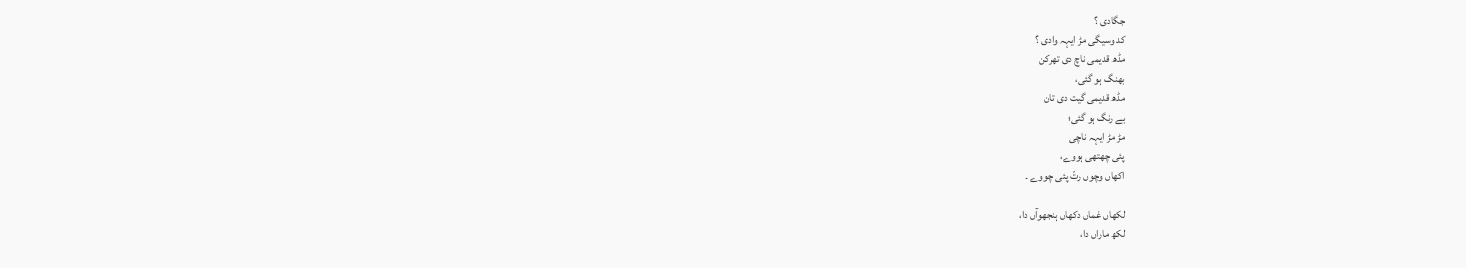جگادی ؟
کد وسیگی مڑ ایہہ وادی ؟
مڈھ قدیمی ناچ دی تھرکن
بھنگ ہو گئی،
مڈھ قدیمی گیت دی تان
بے رنگ ہو گئی؛
مڑ مڑ ایہہ ناچی
پئی چھتھی ہووے،
اکھاں وچوں رتّ پئی چووے ۔

لکھاں غماں دکھاں ہنجھوآں دا،
لکھ ماراں دا،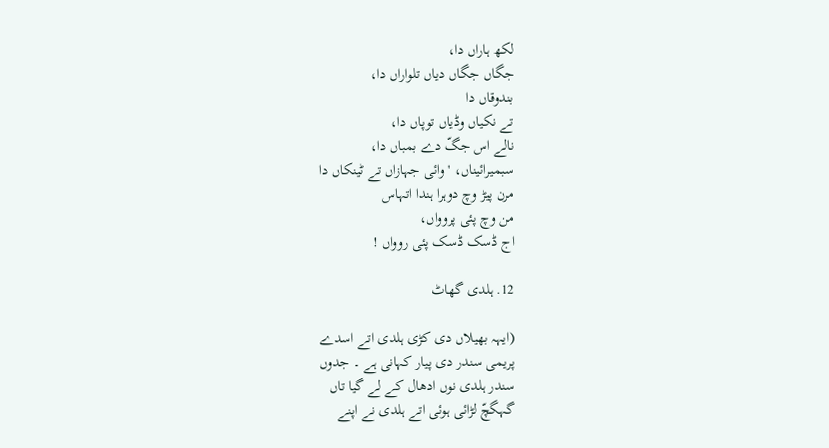لکھ ہاراں دا،
جگاں جگاں دیاں تلواراں دا،
بندوقاں دا
تے نکیاں وڈیاں توپاں دا،
نالے اس جگّ دے بمباں دا،
سبمیرائیناں، 'وائی جہازاں تے ٹینکاں دا
مرن پیڑ وچ دوہرا ہندا اتہاس
من وچ پئی پروواں،
اج ڈسک ڈسک پئی روواں !

12. ہلدی گھاٹ

(ایہہ بھیلاں دی کڑی ہلدی اتے اسدے
پریمی سندر دی پیار کہانی ہے ۔ جدوں
سندر ہلدی نوں ادھال کے لے گیا تاں
گہگچّ لڑائی ہوئی اتے ہلدی نے اپنے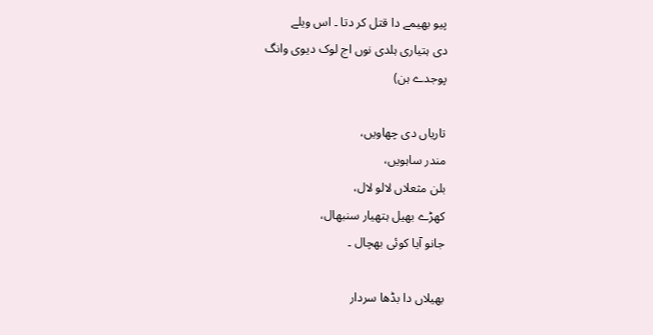پیو بھیمے دا قتل کر دتا ۔ اس ویلے
دی ہتیاری ہلدی نوں اج لوک دیوی وانگ
پوجدے ہن)

تاریاں دی چھاویں،
مندر ساہویں،
بلن مثعلاں لالو لال،
کھڑے بھیل ہتھیار سنبھال،
جانو آیا کوئی بھچال ۔

بھیلاں دا بڈھا سردار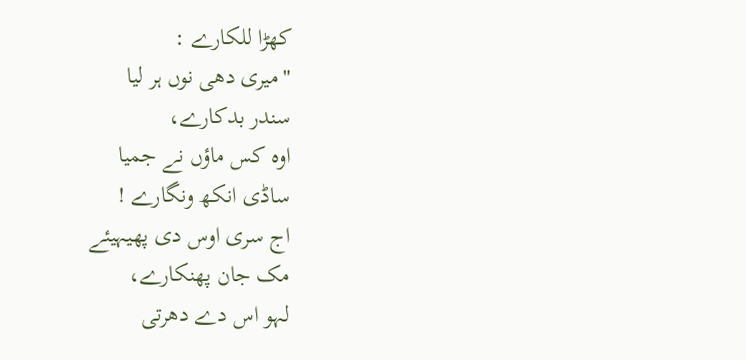کھڑا للکارے :
"میری دھی نوں ہر لیا
سندر بدکارے،
اوہ کس ماؤں نے جمیا
ساڈی انکھ ونگارے !
اج سری اوس دی پھیہیئے
مک جان پھنکارے،
لہو اس دے دھرتی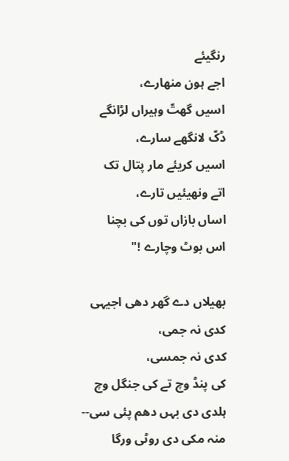رنگیئے
اجے ہون منھارے،
اسیں گھتّ وہیراں لڑانگے
ڈکّ لانگھے سارے،
اسیں کریئے مار پتال تک
اتے ونھیئیں تارے،
اساں بازاں توں کی بچنا
اس بوٹ وچارے !"

بھیلاں دے گھر دھی اجیہی
کدی نہ جمی،
کدی نہ جمسی،
کی پنڈ وچ تے کی جنگل وچ
ہلدی دی بہں دھم پئی سی--
منہ مکی دی روٹی ورگا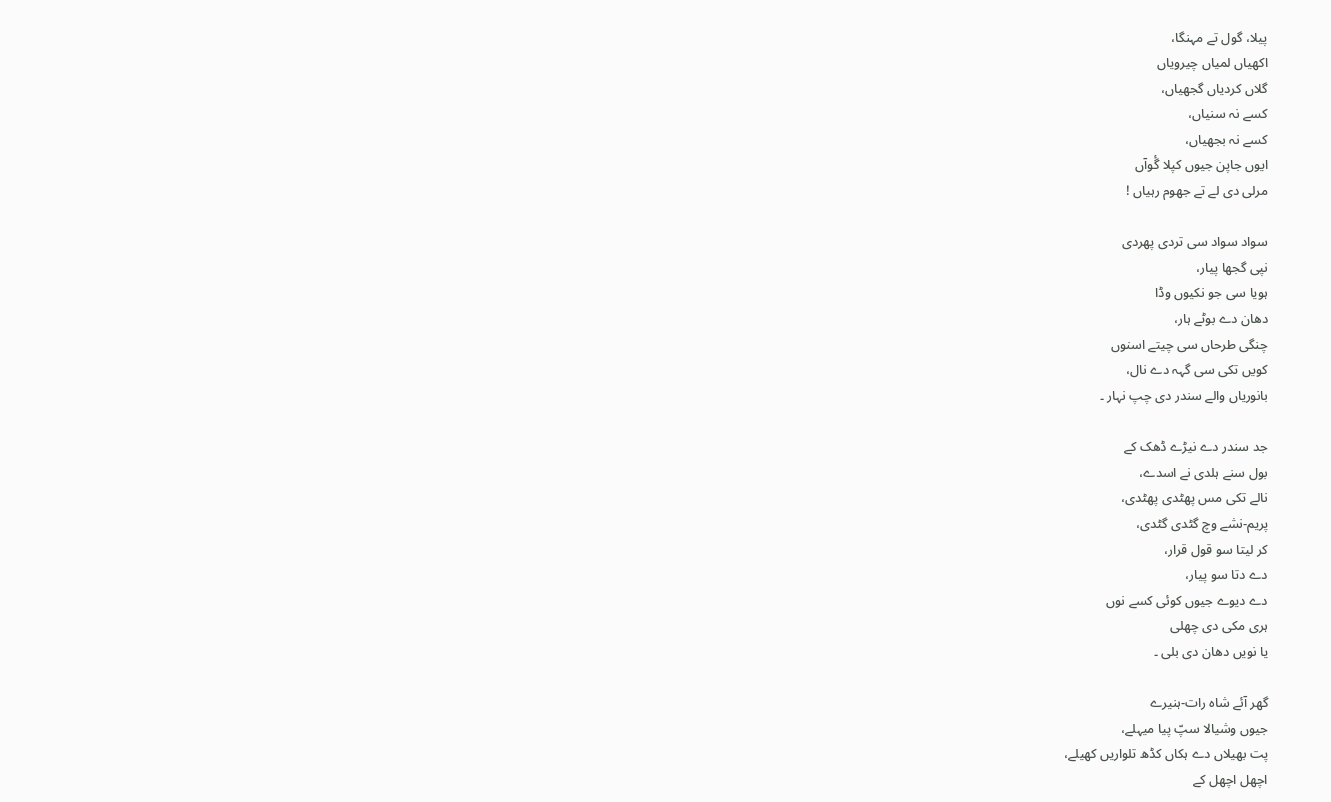پیلا، گول تے مہنگا،
اکھیاں لمیاں چیرویاں
گلاں کردیاں گجھیاں،
کسے نہ سنیاں،
کسے نہ بجھیاں،
ایوں جاپن جیوں کپلا گٔوآں
مرلی دی لے تے جھوم رہیاں !

سواد سواد سی تردی پھردی
نپی گجھا پیار،
ہویا سی جو نکیوں وڈا
دھان دے بوٹے ہار،
چنگی طرحاں سی چیتے اسنوں
کویں تکی سی گہہ دے نال،
بانوریاں والے سندر دی چپ نہار ۔

جد سندر دے نیڑے ڈھک کے
بول سنے ہلدی نے اسدے،
نالے تکی مس پھٹدی پھٹدی،
پریم-نشے وچ گٹدی گٹدی،
کر لیتا سو قول قرار،
دے دتا سو پیار،
دے دیوے جیوں کوئی کسے نوں
ہری مکی دی چھلی
یا نویں دھان دی بلی ۔

گھر آئے شاہ رات-ہنیرے
جیوں وشیالا سپّ پیا میہلے،
پت بھیلاں دے ہکاں کڈھ تلواریں کھیلے،
اچھل اچھل کے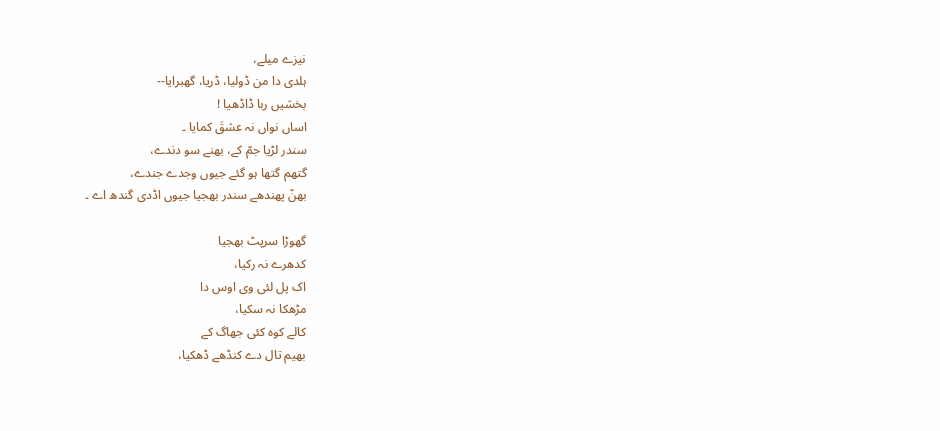نیزے میلے،
ہلدی دا من ڈولیا، ڈریا، گھبرایا--
بخشیں ربا ڈاڈھیا !
اساں نواں نہ عشقَ کمایا ۔
سندر لڑیا جمّ کے، بھنے سو دندے،
گتھم گتھا ہو گئے جیوں وجدے جندے،
بھنّ پھندھے سندر بھجیا جیوں اڈدی گندھ اے ۔

گھوڑا سرپٹ بھجیا
کدھرے نہ رکیا،
اک پل لئی وی اوس دا
مڑھکا نہ سکیا،
کالے کوہ کئی جھاگ کے
بھیم تال دے کنڈھے ڈھکیا،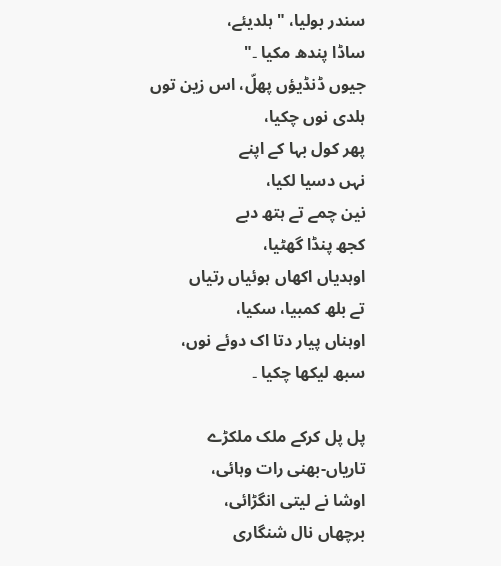سندر بولیا، "ہلدیئے،
ساڈا پندھ مکیا ۔"
جیوں ڈنڈیؤں پھلّ، اس زین توں
ہلدی نوں چکیا،
پھر کول بہا کے اپنے
نہں دسیا لکیا،
نین چمے تے ہتھ دبے
کجھ پنڈا گھٹیا،
اوہدیاں اکھاں ہوئیاں رتیاں
تے بلھ کمبیا، سکیا،
اوہناں پیار دتا اک دوئے نوں،
سبھ لیکھا چکیا ۔

پل پل کرکے ملک ملکڑے
تاریاں-بھنی رات وہائی،
اوشا نے لیتی انگڑائی،
برچھاں نال شنگاری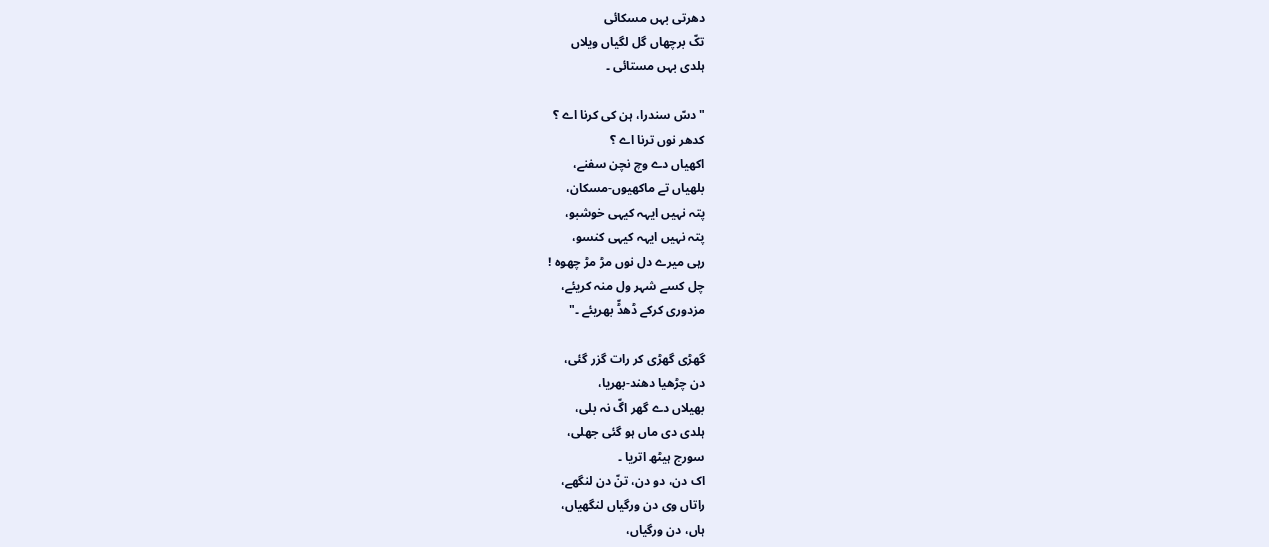دھرتی بہں مسکائی
تکّ برچھاں گل لگیاں ویلاں
ہلدی بہں مستائی ۔

"دسّ سندرا، ہن کی کرنا اے ؟
کدھر نوں ترنا اے ؟
اکھیاں دے وچ نچن سفنے،
بلھیاں تے ماکھیوں-مسکان،
پتہ نہیں ایہہ کیہی خوشبو،
پتہ نہیں ایہہ کیہی کنسو،
رہی میرے دل نوں مڑ مڑ چھوہ !
چل کسے شہر ول منہ کریئے،
مزدوری کرکے ڈھڈّ بھریئے ۔"

گھڑی گھڑی کر رات گزر گئی،
دن چڑھیا دھند-بھریا،
بھیلاں دے گھر اگّ نہ بلی،
ہلدی دی ماں ہو گئی جھلی،
سورج ہیٹھ اتریا ۔
اک دن، دو دن، تنّ دن لنگھے،
راتاں وی دن ورگیاں لنگھیاں،
ہاں، دن ورگیاں،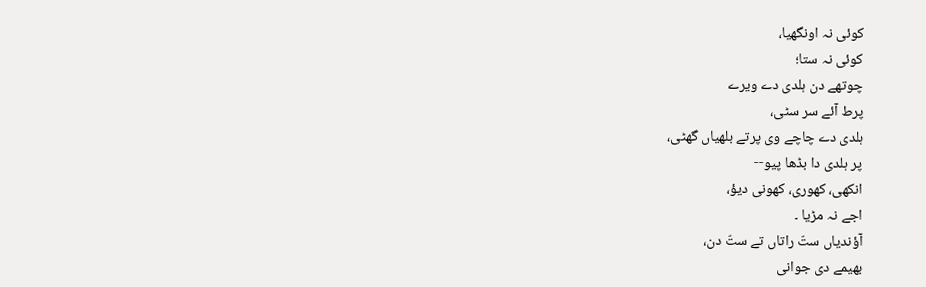کوئی نہ اونگھیا،
کوئی نہ ستا؛
چوتھے دن ہلدی دے ویرے
پرط آئے سر سٹی،
ہلدی دے چاچے وی پرتے بلھیاں گھٹی،
پر ہلدی دا بڈھا پیو--
انکھی، کھوری، کھونی دیؤ،
اجے نہ مڑیا ۔
آؤندیاں ستّ راتاں تے ستّ دن،
بھیمے دی جوانی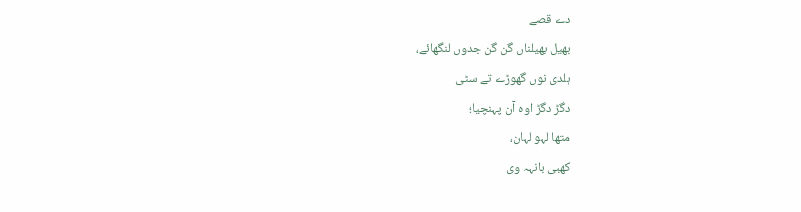دے قصے
بھیل بھیلناں گن گن جدوں لنگھائے،
ہلدی نوں گھوڑے تے سٹی
دگڑ دگڑ اوہ آن پہنچیا؛
متھا لہو لہان،
کھبی بانہہ وی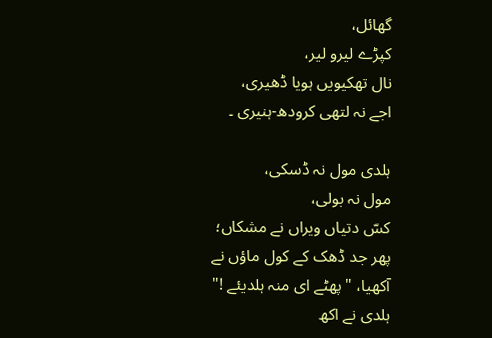گھائل،
کپڑے لیرو لیر،
نال تھکیویں ہویا ڈھیری،
اجے نہ لتھی کرودھ-ہنیری ۔

ہلدی مول نہ ڈسکی،
مول نہ بولی،
کسّ دتیاں ویراں نے مشکاں؛
پھر جد ڈھک کے کول ماؤں نے
آکھیا، "پھٹے ای منہ ہلدیئے !"
ہلدی نے اکھ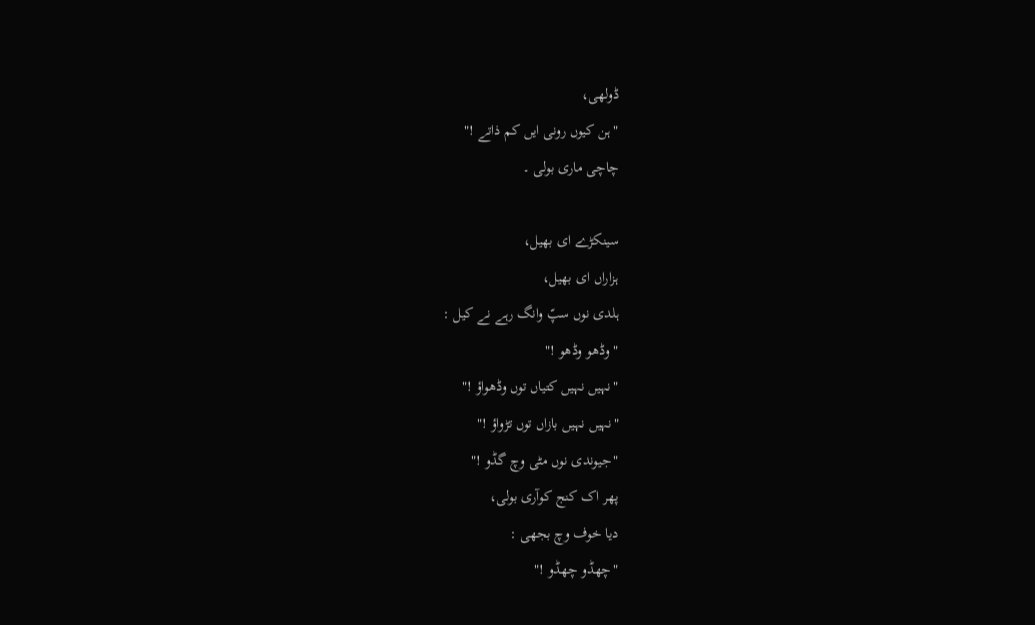ڈولھی،
"ہن کیوں رونی ایں کم ذاتے !"
چاچی ماری بولی ۔

سینکڑے ای بھیل،
ہزاراں ای بھیل،
ہلدی نوں سپّ وانگ رہے نے کیل :
"وڈھو وڈھو !"
"نہیں نہیں کتیاں توں وڈھواؤ !"
"نہیں نہیں بازاں توں تڑواؤ !"
"جیوندی نوں مٹی وچ گڈو !"
پھر اک کنج کوآری بولی،
دیا خوف وچ بجھی :
"چھڈو چھڈو !"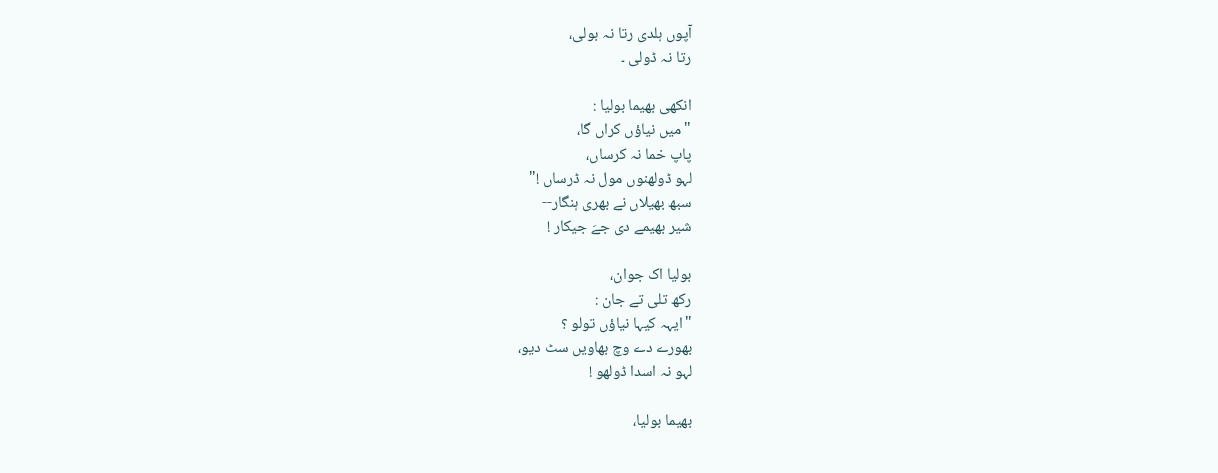آپوں ہلدی رتا نہ بولی،
رتا نہ ڈولی ۔

انکھی بھیما بولیا :
"میں نیاؤں کراں گا،
پاپ خما نہ کرساں،
لہو ڈولھنوں مول نہ ڈرساں !"
سبھ بھیلاں نے بھری ہنگار--
شیر بھیمے دی جےَ جیکار !

بولیا اک جوان،
رکھ تلی تے جان :
"ایہہ کیہا نیاؤں تولو ؟
بھورے دے وچ بھاویں سٹ دیو،
لہو نہ اسدا ڈولھو !

بھیما بولیا،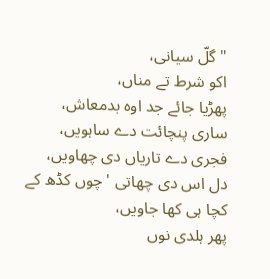"گلّ سیانی،
اکو شرط تے مناں،
پھڑیا جائے جد اوہ بدمعاش،
ساری پنچائت دے ساہویں،
فجری دے تاریاں دی چھاویں،
دل اس دی چھاتی 'چوں کڈھ کے
کچا ہی کھا جاویں،
پھر ہلدی نوں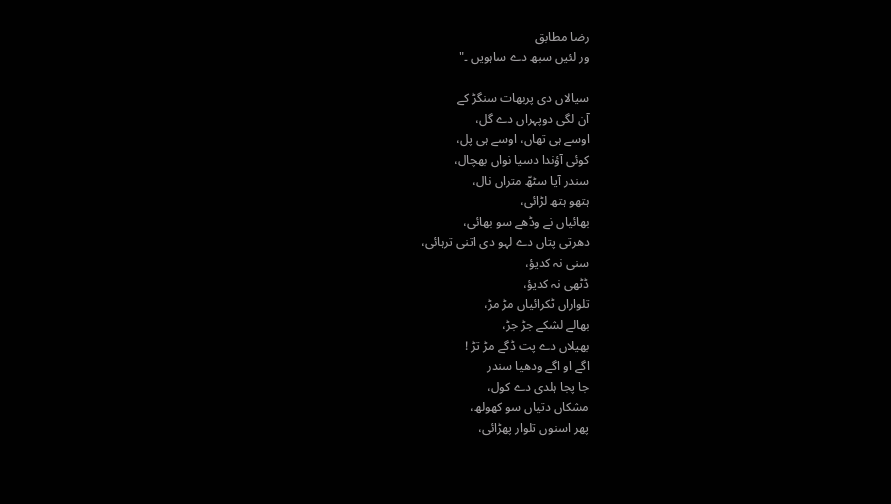رضا مطابق
ور لئیں سبھ دے ساہویں ۔"

سیالاں دی پربھات سنگڑ کے
آن لگی دوپہراں دے گل،
اوسے ہی تھاں، اوسے ہی پل،
کوئی آؤندا دسیا نواں بھچال،
سندر آیا سٹھّ متراں نال،
ہتھو ہتھ لڑائی،
بھائیاں نے وڈھے سو بھائی،
دھرتی پتاں دے لہو دی اتنی ترہائی،
سنی نہ کدیؤ،
ڈٹھی نہ کدیؤ،
تلواراں ٹکرائیاں مڑ مڑ،
بھالے لشکے جڑ جڑ،
بھیلاں دے پت ڈگے مڑ تڑ !
اگے او اگے ودھیا سندر
جا پجا ہلدی دے کول،
مشکاں دتیاں سو کھولھ،
پھر اسنوں تلوار پھڑائی،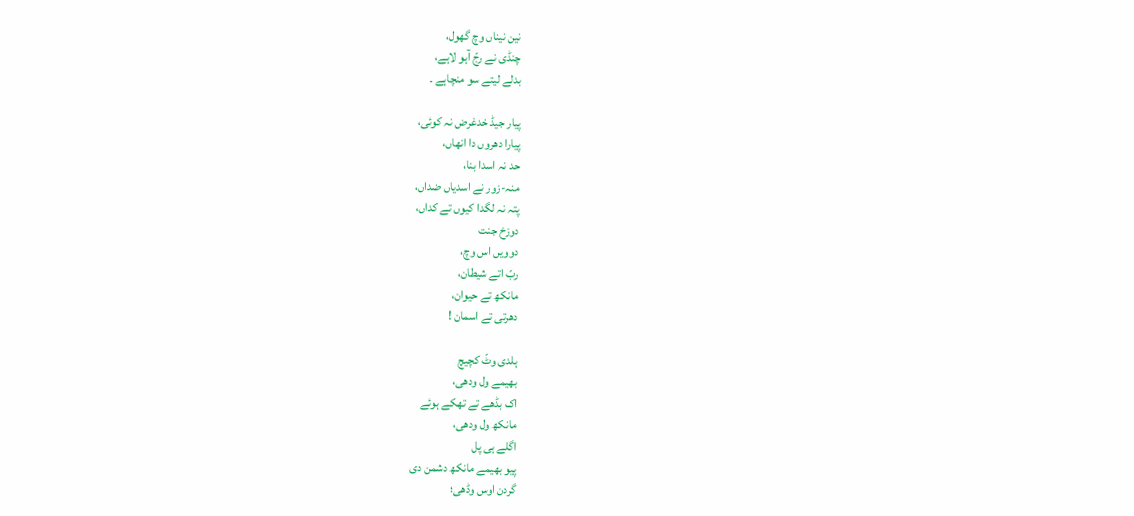نین نیناں وچ گھول،
چنڈی نے رجّ آہو لاہے،
بدلے لیتے سو منچاہے ۔

پیار جیڈ خدغرض نہ کوئی،
پیارا دھروں دا انھاں،
حد نہ اسدا بنا،
منہ-زور نے اسدیاں ضداں،
پتہ نہ لگدا کیوں تے کداں،
دوزخ جنت
دوویں اس وچ،
ربّ اتے شیطان،
مانکھ تے حیوان،
دھرتی تے اسمان !

ہلدی وٹّ کچیچ
بھیمے ول ودھی،
اک بڈھے تے تھکے ہوئے
مانکھ ول ودھی،
اگلے ہی پل
پیو بھیمے مانکھ دشمن دی
گردن اوس وڈھی؛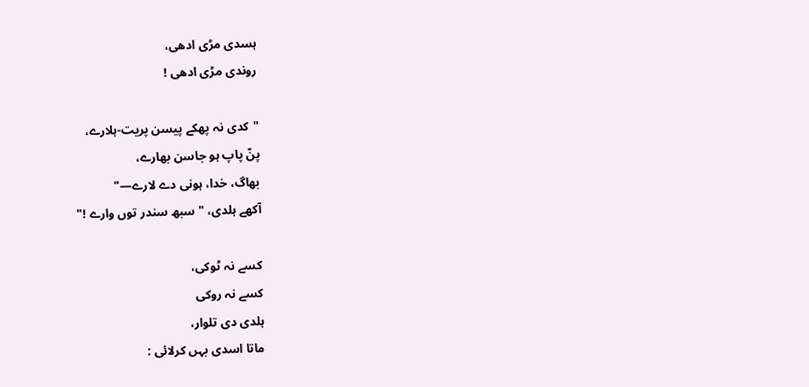ہسدی مڑی ادھی،
روندی مڑی ادھی !

"کدی نہ پھکے پیسن پریت-ہلارے،
پنّ پاپ ہو جاسن بھارے،
بھاگ، خدا، ہونی دے لارے—"
آکھے ہلدی، "سبھ سندر توں وارے !"

کسے نہ ٹوکی،
کسے نہ روکی
ہلدی دی تلوار،
ماتا اسدی بہں کرلائی :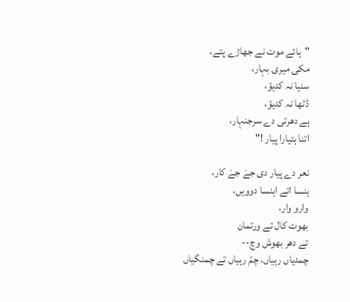"ہائے موت نے جھاڑے پتے،
مکی میری بہار،
سنیا نہ کدیؤ،
ڈٹھا نہ کدیؤ،
ہے دھرتی دے سرجنہار،
اتنا ہتیارا پیار !"

نعر دے پیار دی جےَ جےَ کار،
ہنسا اتے اہنسا دوویں،
وارو وار،
بھوت کال تے ورتمان
تے دھر بھوش وچ--
چمدیاں رہیاں، چمّ رہیاں تے چمنگیاں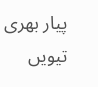پیار بھری تیویں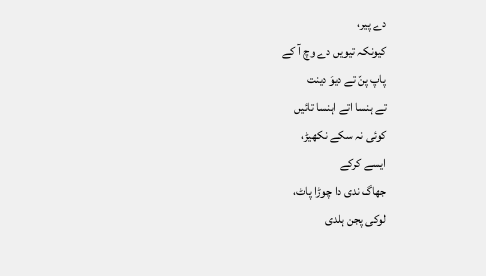دے پیر،
کیونکہ تیویں دے وچ آ کے
پاپ پنّ تے دیوَ دینت
تے ہنسا اتے اہنسا تائیں
کوئی نہ سکے نکھیڑ،
ایسے کرکے
جھاگ ندی دا چوڑا پاٹ،
لوکی پجن ہلدی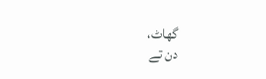گھاٹ،
دن تے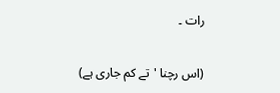رات ۔

(اس رچنا 'تے کم جاری ہے)